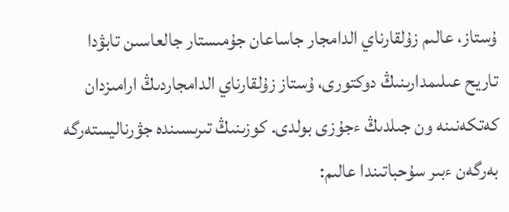ۇستاز، عالىم زۇلقارناي الدامجار جاساعان جۇمىستار جالعاسىن تابۋدا
تاريح عىلىمدارىنىڭ دوكتورى، ۇستاز زۇلقارناي الدامجاردىڭ ارامىزدان كەتكەنىنە ون جىلدىڭ ءجۇزى بولدى. كوزىنىڭ تىرىسىندە جۋرناليستەرگە بەرگەن ءبىر سۇحباتىندا عالىم: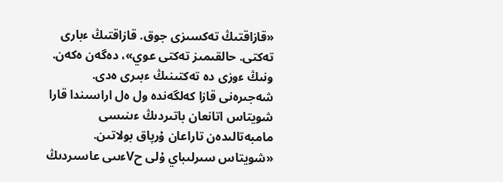«قازاقتىڭ تەكسىزى جوق. قازاقتىڭ ءبارى تەكتى. حالقىمىز تەكتى عوي»، دەگەن ەكەن. ونىڭ ءوزى دە تەكتىنىڭ ءبىرى ەدى. شەجىرەنى قازا كەلگەندە ول ەل اراسىندا قارا شويتاس اتانعان باتىردىڭ ءىنىسى مامبەتالىدەن تاراعان ۇرپاق بولاتىن. «شويتاس سىرلىباي ۇلى حVءىىى عاسىردىڭ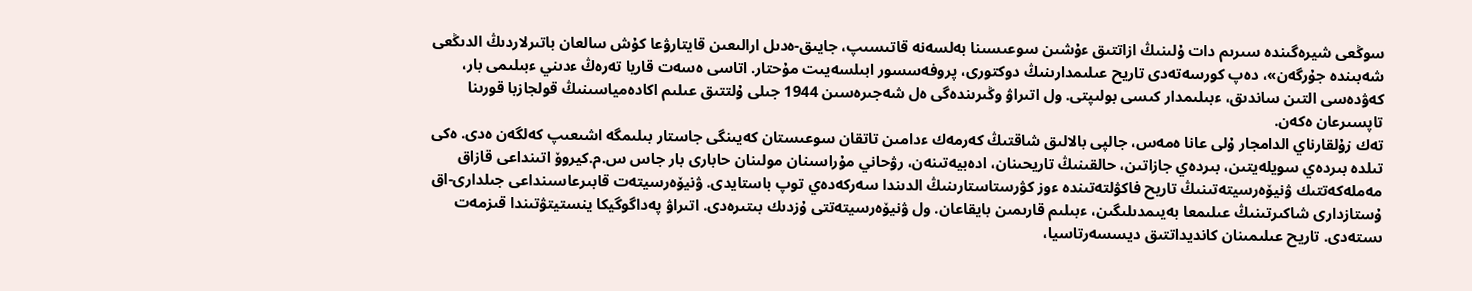سوڭعى شيرەگىندە سىرىم دات ۇلىنىڭ ازاتتىق ءۇشىن سوعىسىنا بەلسەنە قاتىسىپ، جايىق-ەدىل ارالىعىن قايتارۋعا كۇش سالعان باتىرلاردىڭ الدىڭعى شەبىندە جۇرگەن»، دەپ كورسەتەدى تاريح عىلىمدارىنىڭ دوكتورى، پروفەسسور ابىلسەيىت مۇحتار. اتاسى ەسەت قاريا تەرەڭ ءدىني ءبىلىمى بار، كەۋدەسى التىن ساندىق، ءبىلىمدار كىسى بولىپتى. ول اتىراۋ وڭىرىندەگى ەل شەجىرەسىن 1944 جىلى ۇلتتىق عىلىم اكادەمياسىنىڭ قولجازبا قورىنا تاپسىرعان ەكەن.
تەك زۇلقارناي الدامجار ۇلى عانا ەمەس، جالپى بالالىق شاقتىڭ كەرمەك ءدامىن تاتقان سوعىستان كەيىنگى جاستار بىلىمگە اشىعىپ كەلگەن ەدى. ەكى تىلدە بىردەي سويلەيتىن، بىردەي جازاتىن، حالقىنىڭ تاريحىنان، ادەبيەتىنەن، رۋحاني مۇراسىنان مولىنان حابارى بار جاس س.م.كيروۆ اتىنداعى قازاق مەملەكەتتىك ۋنيۆەرسيتەتىنىڭ تاريح فاكۋلتەتىندە ءوز كۋرستاستارىنىڭ الدىندا سەركەدەي توپ باستايدى. ۋنيۆەرسيتەت قابىرعاسىنداعى جىلدارى-اق ۇستازدارى شاكىرتىنىڭ عىلىمعا بەيىمدىلىگىن، ءبىلىم قارىمىن بايقاعان. ول ۋنيۆەرسيتەتتى ۇزدىك بىتىرەدى. اتىراۋ پەداگوگيكا ينستيتۋتىندا قىزمەت ىستەدى. تاريح عىلىمىنان كانديداتتىق ديسسەرتاسيا،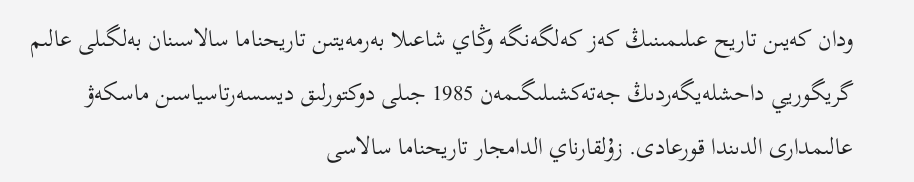ودان كەيىن تاريح عىلىمىنىڭ كەز كەلگەنگە وڭاي شاعىلا بەرمەيتىن تاريحناما سالاسىنان بەلگىلى عالىم گريگوريي داحشلەيگەردىڭ جەتەكشىلىگىمەن 1985 جىلى دوكتورلىق ديسسەرتاسياسىن ماسكەۋ عالىمدارى الدىندا قورعادى. زۇلقارناي الدامجار تاريحناما سالاسى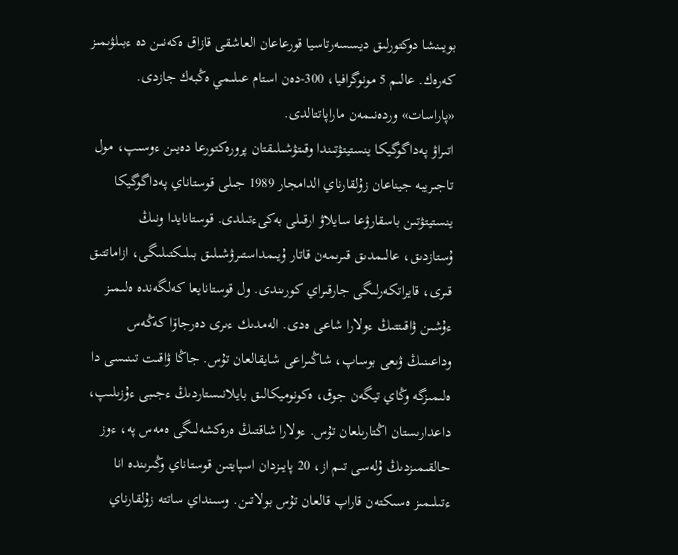بويىنشا دوكتورلىق ديسسەرتاسيا قورعاعان العاشقى قازاق ەكەنىن دە ءبىلۋىمىز كەرەك. عالىم 5 مونوگرافيا، 300-دەن استام عىلىمي ەڭبەك جازدى. «پاراسات» وردەنىمەن ماراپاتتالدى.
اتىراۋ پەداگوگيكا ينستيتۋتىندا وقىتۋشىلىقتان پرورەكتورعا دەيىن ءوسىپ، مول تاجىريبە جيناعان زۇلقارناي الدامجار 1989 جىلى قوستاناي پەداگوگيكا ينستيتۋتىن باسقارۋعا سايلاۋ ارقىلى بەكىءتىلدى. قوستانايدا ونىڭ ۇستازدىق، عالىمدىق قىرىمەن قاتار ۇيىمداستىرۋشىلىق بىلىكتىلىگى، ازاماتتىق قىرى، قايراتكەرلىگى جارقىراي كورىندى. ول قوستانايعا كەلگەندە ەلىمىز ءۇشىن ۋاقىتتىڭ ءولارا شاعى ەدى. الەمدىك ءىرى دەرجاۆا كەڭەس وداعىنىڭ ۋىعى بوساپ، شاڭىراعى شايقالعان تۇس. جاڭا ۋاقىت تىنىسى دا ەلىمىزگە وڭاي تيگەن جوق، ەكونوميكالىق بايلانىستاردىڭ ءجىبى ءۇزىلىپ، داعدارىستان اڭتارىلعان تۇس. ءولارا شاقتىڭ ەرەكشەلىگى ەمەس پە، ءوز حالقىمىزدىڭ ۇلەسى تىم از، 20 پايىزدان اسپايتىن قوستاناي وڭىرىندە انا ءتىلىمىز ەسىكتەن قاراپ قالعان تۇس بولاتىن. وسىنداي ساتتە زۇلقارناي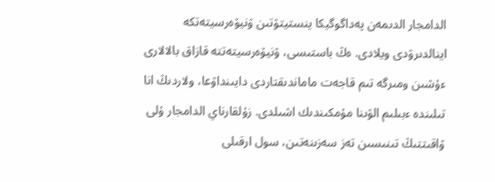الدامجار الدىمەن پەداگوگيكا ينستيتۋتىن ۋنيۆەرسيتەتكە اينالدىرۋدى ويلادى. ەڭ باستىسى، ۋنيۆەرسيتەتتە قازاق بالالارى ءۇشىن ومىرگە تىم قاجەت ماماندىقتاردى دايىنداۋعا، ولاردىڭ انا تىلىندە ءبىلىم الۋىنا مۇمكىندىك اشىلدى. زۇلقارناي الدامجار ۇلى ۋاقىتتىڭ تىنىسىن تەز سەزىنەتىن، سول ارقىلى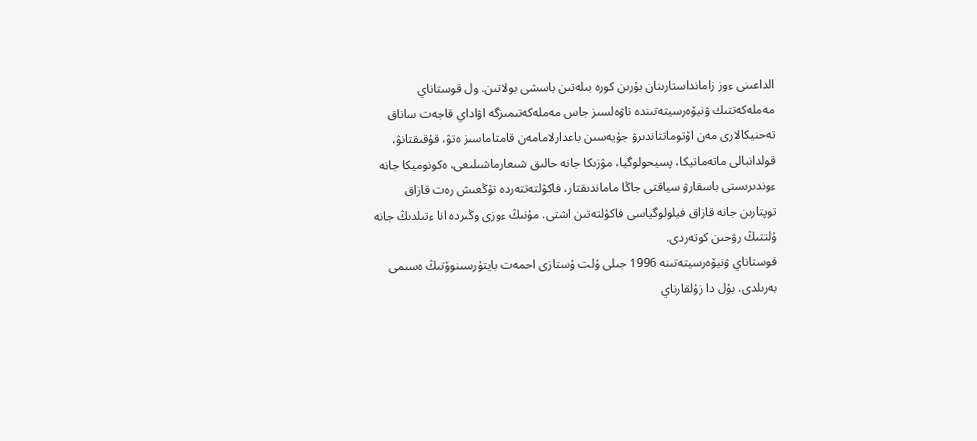الداعىنى ءوز زامانداستارىنان بۇرىن كورە بىلەتىن باسشى بولاتىن. ول قوستاناي مەملەكەتتىك ۋنيۆەرسيتەتىندە تاۋەلسىز جاس مەملەكەتىمىزگە اۋاداي قاجەت ساناق تەحنيكالارى مەن اۆتوماتتاندىرۋ جۇيەسىن باعدارلامامەن قامتاماسىز ەتۋ، قۇقىقتانۋ، قولدانبالى ماتەماتيكا، پسيحولوگيا، مۋزىكا جانە حالىق شىعارماشىلىعى، ەكونوميكا جانە ءوندىرىستى باسقارۋ سياقتى جاڭا ماماندىقتار، فاكۋلتەتتەردە تۇڭعىش رەت قازاق توپتارىن جانە قازاق فيلولوگياسى فاكۋلتەتىن اشتى. مۇنىڭ ءوزى وڭىردە انا ءتىلدىڭ جانە ۇلتتىڭ رۋحىن كوتەردى.
قوستاناي ۋنيۆەرسيتەتىنە 1996 جىلى ۇلت ۇستازى احمەت بايتۇرسىنوۆتىڭ ەسىمى بەرىلدى. بۇل دا زۇلقارناي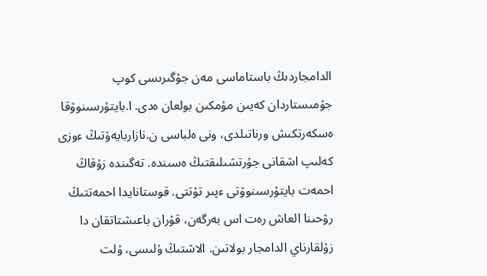الدامجاردىڭ باستاماسى مەن جۇگىرىسى كوپ جۇمىستاردان كەيىن مۇمكىن بولعان ەدى. ا.بايتۇرسىنوۆقا ەسكەرتكىش ورناتىلدى، ونى ەلباسى ن.نازاربايەۆتىڭ ءوزى كەلىپ اشقانى جۇرتشىلىقتىڭ ەسىندە. تەگىندە زۇقاڭ احمەت بايتۇرسىنوۆتى ءپىر تۇتتى. قوستانايدا احمەتتىڭ رۋحىنا العاش رەت اس بەرگەن، قۇران باعىشتاتقان دا زۇلقارناي الدامجار بولاتىن. الاشتىڭ ۇلىسى، ۇلت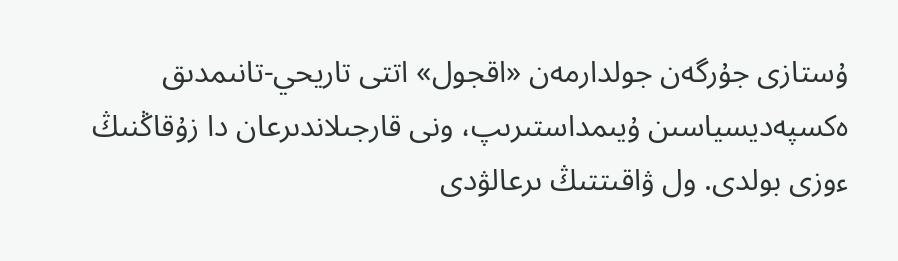ۇستازى جۇرگەن جولدارمەن «اقجول» اتتى تاريحي-تانىمدىق ەكسپەديسياسىن ۇيىمداستىرىپ، ونى قارجىلاندىرعان دا زۇقاڭنىڭ ءوزى بولدى. ول ۋاقىتتىڭ ىرعالۋدى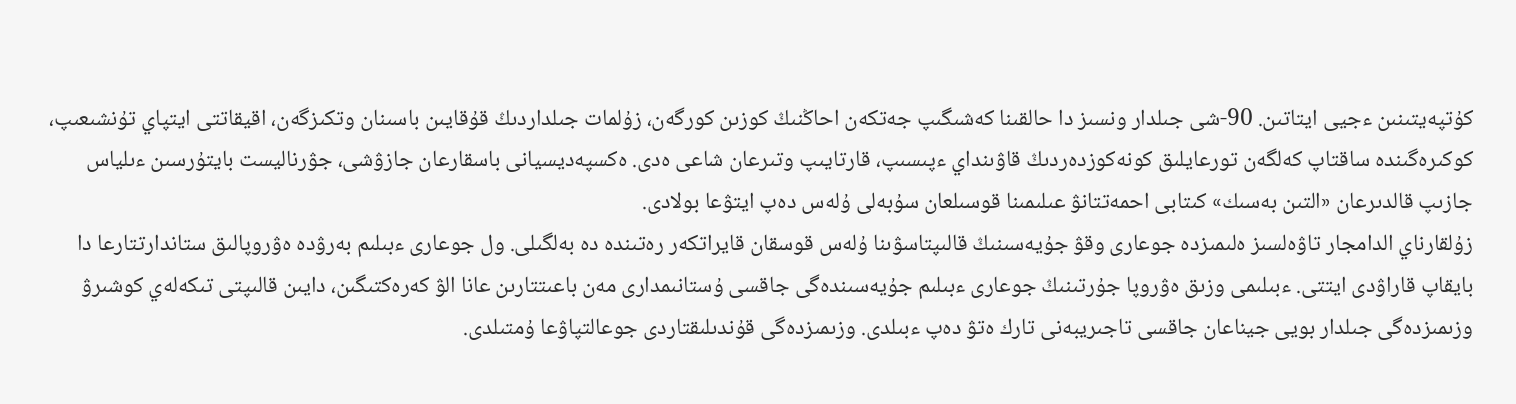كۇتپەيتىنىن ءجيى ايتاتىن. 90-شى جىلدار ونسىز دا حالقىنا كەشىگىپ جەتكەن احاڭنىڭ كوزىن كورگەن، زۇلمات جىلداردىڭ قۇقايىن باسىنان وتكىزگەن، اقيقاتتى ايتپاي تۇنشىعىپ، كوكىرەگىندە ساقتاپ كەلگەن تورعايلىق كونەكوزدەردىڭ قاۋىنداي ءپىسىپ، قارتايىپ وتىرعان شاعى ەدى. ەكسپەديسيانى باسقارعان جازۋشى، جۋرناليست بايتۇرسىن ءىلياس جازىپ قالدىرعان «التىن بەسىك» كىتابى احمەتتانۋ عىلىمىنا قوسىلعان سۇبەلى ۇلەس دەپ ايتۋعا بولادى.
زۇلقارناي الدامجار تاۋەلسىز ەلىمىزدە جوعارى وقۋ جۇيەسىنىڭ قالىپتاسۋىنا ۇلەس قوسقان قايراتكەر رەتىندە دە بەلگىلى. ول جوعارى ءبىلىم بەرۋدە ەۋروپالىق ستاندارتتارعا دا بايقاپ قاراۋدى ايتتى. ءبىلىمى وزىق ەۋروپا جۇرتىنىڭ جوعارى ءبىلىم جۇيەسىندەگى جاقسى ۇستانىمدارى مەن باعىتتارىن عانا الۋ كەرەكتىگىن، دايىن قالىپتى تىكەلەي كوشىرۋ وزىمىزدەگى جىلدار بويى جيناعان جاقسى تاجىريبەنى تارك ەتۋ دەپ ءبىلدى. وزىمىزدەگى قۇندىلىقتاردى جوعالتپاۋعا ۇمتىلدى.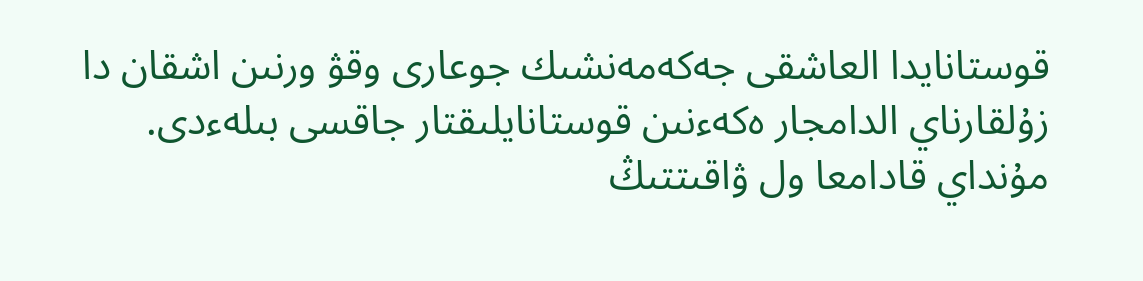قوستانايدا العاشقى جەكەمەنشىك جوعارى وقۋ ورنىن اشقان دا زۇلقارناي الدامجار ەكەءنىن قوستانايلىقتار جاقسى بىلەءدى. مۇنداي قادامعا ول ۋاقىتتىڭ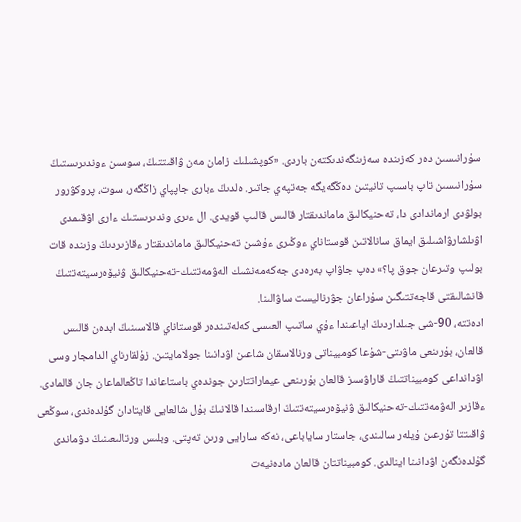سۇرانىسىن دەر كەزىندە سەزىنگەندىكتەن باردى. «كوپشىلىك زامان مەن ۋاقىتتىڭ، سوسىن ءوندىرىستىڭ سۇرانىسىن تاپ باسىپ تانيتىن دەڭگەيگە جەتپەي جاتىر. ەلدىڭ ءبارى جاپپاي زاڭگەر، سوت، پروكۋرور بولۋدى ارماندادى دا، تەحنيكالىق ماماندىقتار قالىس قالىپ قويدى. ال ءىرى وندىرىستىك ءارى اۋقىمدى اۋىلشارۋاشىلىق ايماق سانالاتىن قوستاناي ءوڭىرى ءۇشىن تەحنيكالىق ماماندىقتار ءقازىردىڭ وزىندە قات بولىپ وتىرعان جوق پا؟» دەپ جاۋاپ بەرەدى جەكەمەنشىك الەۋمەتتىك-تەحنيكالىق ۋنيۆەرسيتەتتىڭ قانشالىقتى قاجەتتىگىن سۇراعان جۋرناليست ساۋالىنا.
ادەتتە، 90-شى جىلداردىڭ اياعىندا ءۇي ساتىپ العىسى كەلەتىندەر قوستاناي قالاسىنىڭ ابدەن قالىس قالعان، بۇرىنعى ماۋىتى-شۇعا كومبيناتى ورنالاسقان شاعىن اۋدانىنا جولامايتىن. زۇلقارناي الدامجار وسى اۋدانداعى كومبيناتتىڭ قاراۋسىز قالعان بۇرىنعى عيماراتتارىن جوندەي باستاعاندا تاڭعالماعان جان قالمادى. ءقازىر الەۋمەتتىك-تەحنيكالىق ۋنيۆەرسيتەتتىڭ ارقاسىندا قالانىڭ بۇل شالعايى قايتادان گۇلدەندى، سوڭعى ۋاقىتتا تۇرعىن ۇيلەر سالىندى، جاستار ساياباعى، نەكە سارايى ورىن تەپتى. وبلىس ورتالىعىنىڭ دۋماندى گۇلدەنگەن اۋدانىنا اينالدى. كومبيناتتان قالعان مادەنيەت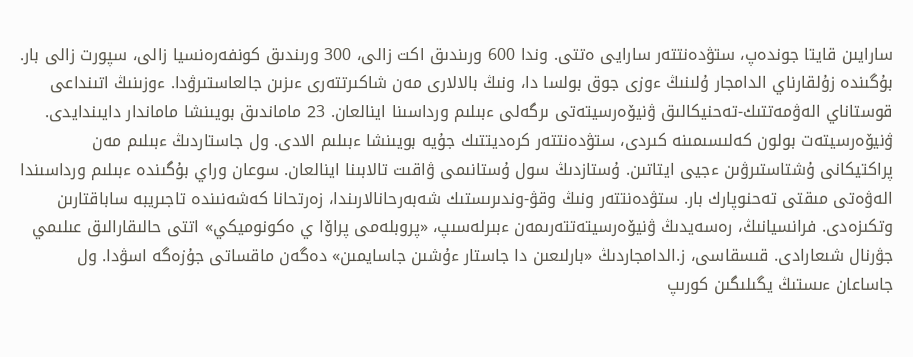سارايىن قايتا جوندەپ، ستۋدەنتتەر سارايى ەتتى. وندا 600 ورىندىق اكت زالى، 300 ورىندىق كونفەرەنسيا زالى، سپورت زالى بار.
بۇگىندە زۇلقارناي الدامجار ۇلىنىڭ ءوزى جوق بولسا دا، ونىڭ بالالارى مەن شاكىرتتەرى ءىزىن جالعاستىرۋدا. ءوزىنىڭ اتىنداعى قوستاناي الەۋمەتتىك-تەحنيكالىق ۋنيۆەرسيتەتى ىرگەلى ءبىلىم ورداسىنا اينالعان. 23 ماماندىق بويىنشا ماماندار دايىندايدى. ۋنيۆەرسيتەت بولون كەلىسىمىنە كىردى، ستۋدەنتتەر كرەديتتىك جۇيە بويىنشا ءبىلىم الادى. ول جاستاردىڭ ءبىلىم مەن پراكتيكانى ۇشتاستىرۋىن ءجيى ايتاتىن. ۇستازدىڭ سول ۇستانىمى ۋاقىت تالابىنا اينالعان. سوعان وراي بۇگىندە ءبىلىم ورداسىندا الەۋەتى مىقتى تەحنوپارك بار. ستۋدەنتتەر ونىڭ وقۋ-وندىرىستىك شەبەرحانالارىندا، زەرتحانا كەشەنىندە تاجىريبە ساباقتارىن وتكىزەدى. فرانسيانىڭ، رەسەيدىڭ ۋنيۆەرسيتەتتەرىمەن ءبىرلەسىپ، «پروبلەمى پراۆا ي ەكونوميكي» اتتى حالىقارالىق عىلىمي جۋرنال شىعارادى. قىسقاسى، ز.الدامجاردىڭ «بارلىعىن دا جاستار ءۇشىن جاسايمىن» دەگەن ماقساتى جۇزەگە اسۋدا. ول جاساعان ءىستىڭ يگىلىگىن كورىپ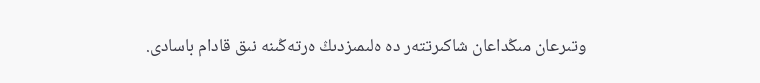وتىرعان مىڭداعان شاكىرتتەر دە ەلىمىزدىڭ ەرتەڭىنە نىق قادام باسادى.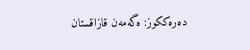دەرەككوز: ەگەمەن قازاقستان